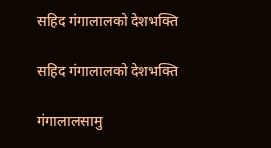सहिद गंगालालको देशभक्ति

सहिद गंगालालको देशभक्ति

गंगालालसामु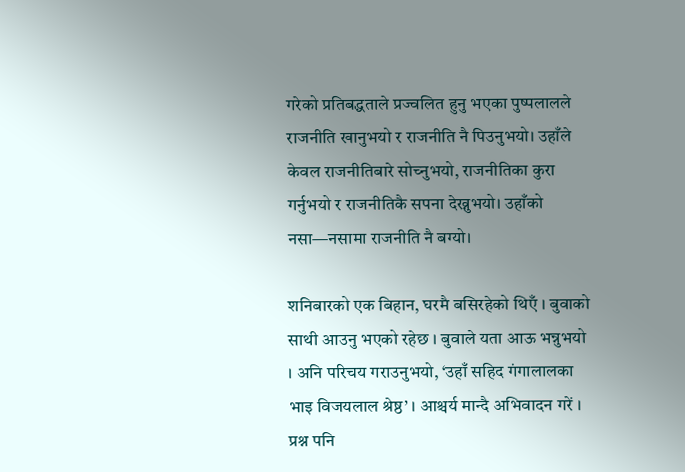गरेको प्रतिबद्धताले प्रज्वलित हुनु भएका पुष्पलालले राजनीति खानुभयो र राजनीति नै पिउनुभयो। उहाँले केवल राजनीतिबारे सोच्नुभयो, राजनीतिका कुरा गर्नुभयो र राजनीतिकै सपना देख्नुभयो। उहाँको नसा—नसामा राजनीति नै बग्यो।

शनिबारको एक बिहान, घरमै बसिरहेको थिएँ । बुवाको साथी आउनु भएको रहेछ । बुवाले यता आऊ भन्नुभयो । अनि परिचय गराउनुभयो, ‘उहाँ सहिद गंगालालका भाइ विजयलाल श्रेष्ठ’ । आश्चर्य मान्दै अभिवादन गरें । प्रश्न पनि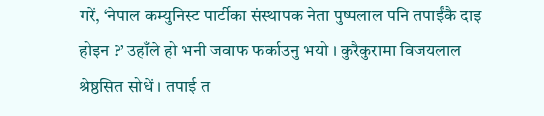गरें, ‘नेपाल कम्युनिस्ट पार्टीका संस्थापक नेता पुष्पलाल पनि तपाईंकै दाइ होइन ?’ उहाँले हो भनी जवाफ फर्काउनु भयो । कुरैकुरामा विजयलाल श्रेष्ठसित सोधें । तपाई त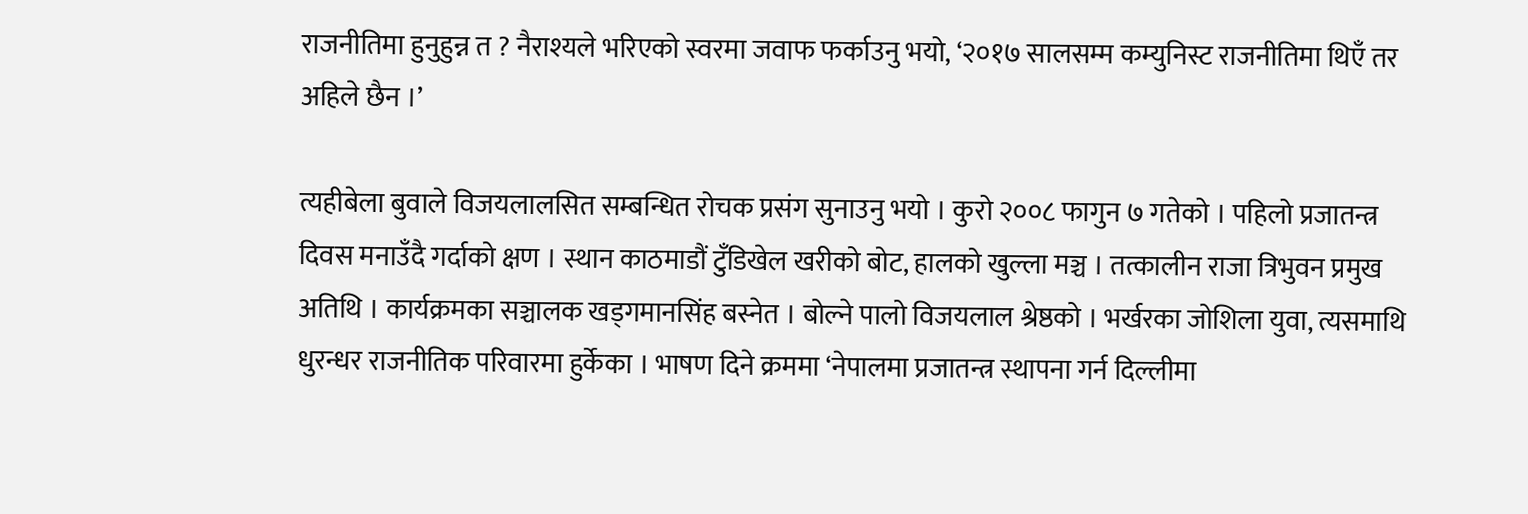राजनीतिमा हुनुहुन्न त ? नैराश्यले भरिएको स्वरमा जवाफ फर्काउनु भयो, ‘२०१७ सालसम्म कम्युनिस्ट राजनीतिमा थिएँ तर अहिले छैन ।’

त्यहीबेला बुवाले विजयलालसित सम्बन्धित रोचक प्रसंग सुनाउनु भयो । कुरो २००८ फागुन ७ गतेको । पहिलो प्रजातन्त्र दिवस मनाउँदै गर्दाको क्षण । स्थान काठमाडौं टुँडिखेल खरीको बोट, हालको खुल्ला मञ्च । तत्कालीन राजा त्रिभुवन प्रमुख अतिथि । कार्यक्रमका सञ्चालक खड्गमानसिंह बस्नेत । बोल्ने पालो विजयलाल श्रेष्ठको । भर्खरका जोशिला युवा, त्यसमाथि धुरन्धर राजनीतिक परिवारमा हुर्केका । भाषण दिने क्रममा ‘नेपालमा प्रजातन्त्र स्थापना गर्न दिल्लीमा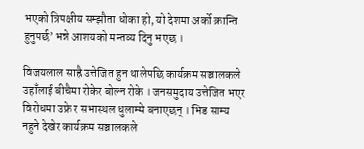भएको त्रिपक्षीय सम्झौता धोका हो, यो देशमा अर्को क्रान्ति हुनुपर्छ’ भन्ने आशयको मन्तव्य दिनु भएछ ।

विजयलाल साह्रै उत्तेजित हुन थालेपछि कार्यक्रम सञ्चालकले उहाँलाई बीचैमा रोकेर बोल्न रोके । जनसमुदाय उत्तेजित भएर विरोधमा उफ्रे र सभास्थल धुलाम्मे बनाएछन् । भिड साम्य नहुने देखेर कार्यक्रम सञ्चालकले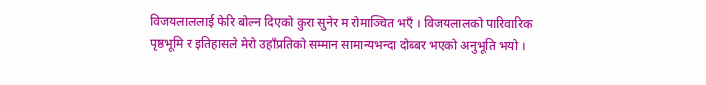विजयलाललाई फेरि बोल्न दिएको कुरा सुनेर म रोमाञ्चित भएँ । विजयलालको पारिवारिक पृष्ठभूमि र इतिहासले मेरो उहाँप्रतिको सम्मान सामान्यभन्दा दोब्बर भएको अनुभूति भयो ।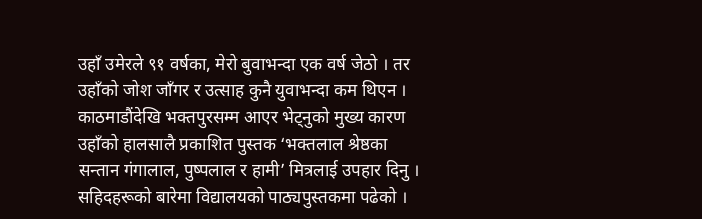उहाँ उमेरले ९१ वर्षका, मेरो बुवाभन्दा एक वर्ष जेठो । तर उहाँको जोश जाँगर र उत्साह कुनै युवाभन्दा कम थिएन । काठमाडौंदेखि भक्तपुरसम्म आएर भेट्नुको मुख्य कारण उहाँको हालसालै प्रकाशित पुस्तक ‘भक्तलाल श्रेष्ठका सन्तान गंगालाल, पुष्पलाल र हामी’ मित्रलाई उपहार दिनु । सहिदहरूको बारेमा विद्यालयको पाठ्यपुस्तकमा पढेको ।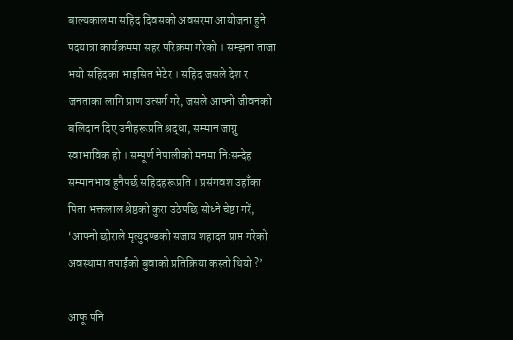बाल्यकालमा सहिद दिवसको अवसरमा आयोजना हुने पदयात्रा कार्यक्रममा सहर परिक्रमा गरेको । सम्झना ताजा भयो सहिदका भाइसित भेटेर । सहिद जसले देश र जनताका लागि प्राण उत्सर्ग गरे, जसले आफ्नो जीवनको बलिदान दिए उनीहरूप्रति श्रद्धा, सम्मान जाग्नु स्वाभाविक हो । सम्पूर्ण नेपालीको मनमा निःसन्देह सम्मानभाव हुनैपर्छ सहिदहरूप्रति । प्रसंगवश उहाँका पिता भक्तलाल श्रेष्ठको कुरा उठेपछि सोध्ने चेष्टा गरें, ‘आफ्नो छोराले मृत्युदण्डको सजाय शहादत प्राप्त गरेको अवस्थामा तपाईंको बुवाको प्रतिक्रिया कस्तो थियो ?’

आफू पनि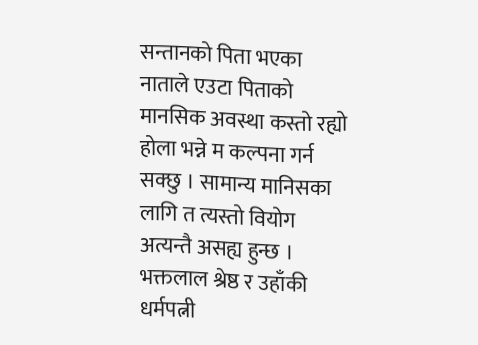सन्तानको पिता भएका नाताले एउटा पिताको मानसिक अवस्था कस्तो रह्यो होला भन्ने म कल्पना गर्न सक्छु । सामान्य मानिसका लागि त त्यस्तो वियोग अत्यन्तै असह्य हुन्छ । भक्तलाल श्रेष्ठ र उहाँकी धर्मपत्नी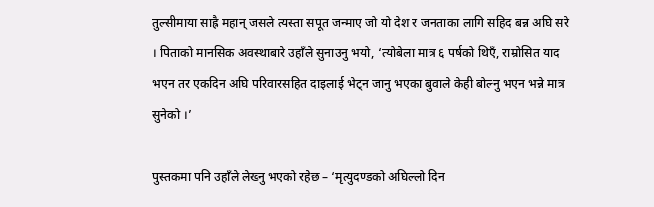तुल्सीमाया साह्रै महान् जसले त्यस्ता सपूत जन्माए जो यो देश र जनताका लागि सहिद बन्न अघि सरे । पिताको मानसिक अवस्थाबारे उहाँले सुनाउनु भयो, ‘त्योबेला मात्र ६ पर्षको थिएँ, राम्रोसित याद भएन तर एकदिन अघि परिवारसहित दाइलाई भेट्न जानु भएका बुवाले केही बोल्नु भएन भन्ने मात्र सुनेको ।’

पुस्तकमा पनि उहाँले लेख्नु भएको रहेछ – ‘मृत्युदण्डको अघिल्लो दिन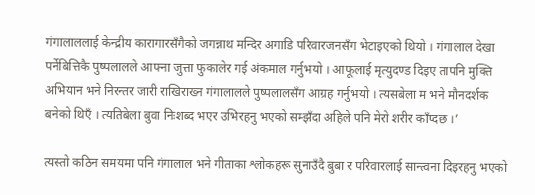गंगालाललाई केन्द्रीय कारागारसँगैको जगन्नाथ मन्दिर अगाडि परिवारजनसँग भेटाइएको थियो । गंगालाल देखा पर्नेबित्तिकै पुष्पलालले आफ्ना जुत्ता फुकालेर गई अंकमाल गर्नुभयो । आफूलाई मृत्युदण्ड दिइए तापनि मुक्ति अभियान भने निरन्तर जारी राखिराख्न गंगालालले पुष्पलालसँग आग्रह गर्नुभयो । त्यसबेला म भने मौनदर्शक बनेको थिएँ । त्यतिबेला बुवा निःशब्द भएर उभिरहनु भएको सम्झँदा अहिले पनि मेरो शरीर काँप्दछ ।’

त्यस्तो कठिन समयमा पनि गंगालाल भने गीताका श्लोकहरू सुनाउँदै बुबा र परिवारलाई सान्त्वना दिइरहनु भएको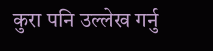कुरा पनि उल्लेख गर्नु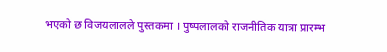भएको छ विजयलालले पुस्तकमा । पुष्पलालको राजनीतिक यात्रा प्रारम्भ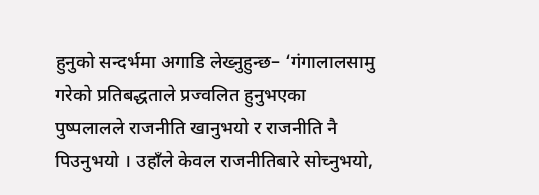हुनुको सन्दर्भमा अगाडि लेख्नुहुन्छ– ‘गंगालालसामु गरेको प्रतिबद्धताले प्रज्वलित हुनुभएका पुष्पलालले राजनीति खानुभयो र राजनीति नै पिउनुभयो । उहाँले केवल राजनीतिबारे सोच्नुभयो,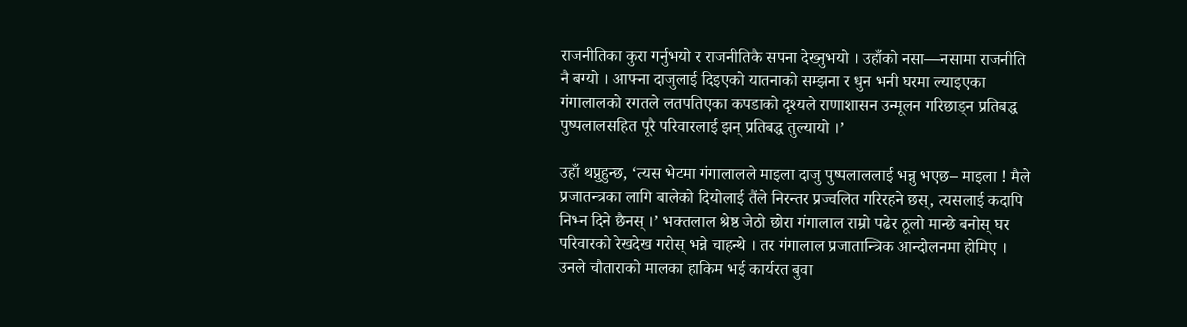राजनीतिका कुरा गर्नुभयो र राजनीतिकै सपना देख्नुभयो । उहाँको नसा—नसामा राजनीति नै बग्यो । आफ्ना दाजुलाई दिइएको यातनाको सम्झना र धुन भनी घरमा ल्याइएका गंगालालको रगतले लतपतिएका कपडाको दृश्यले राणाशासन उन्मूलन गरिछाड्न प्रतिबद्ध पुष्पलालसहित पूरै परिवारलाई झन् प्रतिबद्ध तुल्यायो ।’

उहाँ थप्नुहुन्छ, ‘त्यस भेटमा गंगालालले माइला दाजु पुष्पलाललाई भन्नु भएछ– माइला ! मैले प्रजातन्त्रका लागि बालेको दियोलाई तैंले निरन्तर प्रज्वलित गरिरहने छस्, त्यसलाई कदापि निभ्न दिने छैनस् ।’ भक्तलाल श्रेष्ठ जेठो छोरा गंगालाल राम्रो पढेर ठूलो मान्छे बनोस् घर परिवारको रेखदेख गरोस् भन्ने चाहन्थे । तर गंगालाल प्रजातान्त्रिक आन्दोलनमा होमिए । उनले चौताराको मालका हाकिम भई कार्यरत बुवा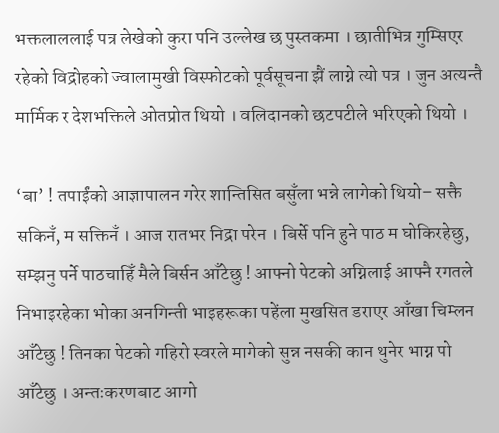भक्तलाललाई पत्र लेखेको कुरा पनि उल्लेख छ पुस्तकमा । छातीभित्र गुम्सिएर रहेको विद्रोहको ज्वालामुखी विस्फोटको पूर्वसूचना झैं लाग्ने त्यो पत्र । जुन अत्यन्तै मार्मिक र देशभक्तिले ओतप्रोत थियो । वलिदानको छटपटीले भरिएको थियो ।

‘बा’ ! तपाईंको आज्ञापालन गरेर शान्तिसित बसुँला भन्ने लागेको थियो– सक्तै सकिनँ, म सक्तिनँ । आज रातभर निद्रा परेन । बिर्से पनि हुने पाठ म घोकिरहेछु, सम्झनु पर्ने पाठचाहिँ मैले बिर्सन आँटेछु ! आफ्नो पेटको अग्निलाई आफ्नै रगतले निभाइरहेका भोका अनगिन्ती भाइहरूका पहेंला मुखसित डराएर आँखा चिम्लन आँटेछु ! तिनका पेटको गहिरो स्वरले मागेको सुन्न नसकी कान थुनेर भाग्न पो आँटेछु । अन्तःकरणबाट आगो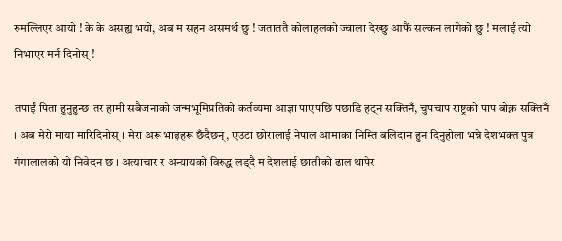रुमल्लिएर आयो ! के के असह्य भयो, अब म सहन असमर्थ छु ! जताततै कोलाहलको ज्वाला देख्छु आफैं सल्कन लागेको छु ! मलाई त्यो निभाएर मर्न दिनोस् !

तपाईं पिता हुनुहुन्छ तर हामी सबैजनाको जन्मभूमिप्रतिको कर्तव्यमा आज्ञा पाएपछि पछाडि हट्न सक्तिनँ, चुपचाप राष्ट्रको पाप बोक्न सक्तिनँ । अब मेरो माया मारिदिनोस् । मेरा अरू भाइहरू छँदैछन्, एउटा छोरालाई नेपाल आमाका निम्ति बलिदान हुन दिनुहोला भन्ने देशभक्त पुत्र गंगालालको यो निवेदन छ । अत्याचार र अन्यायको विरुद्ध लड्दै म देशलाई छातीको ढाल थापेर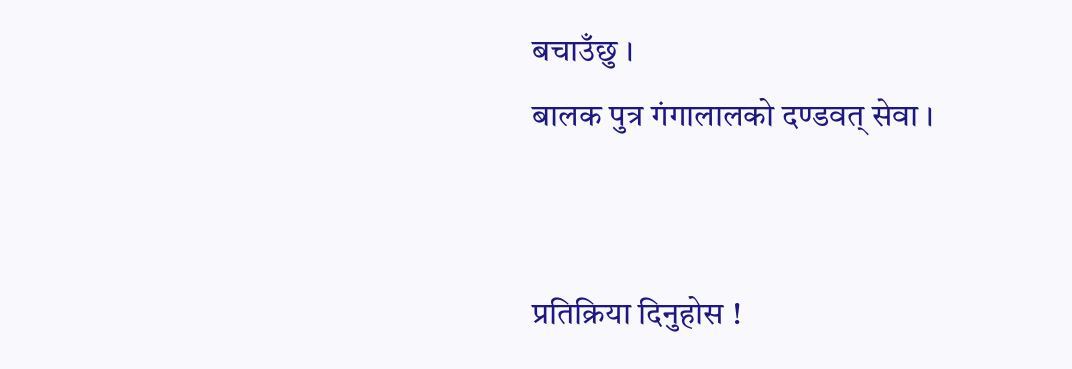बचाउँछु ।
बालक पुत्र गंगालालको दण्डवत् सेवा ।


प्रतिक्रिया दिनुहोस !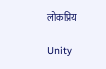लोकप्रिय

Unity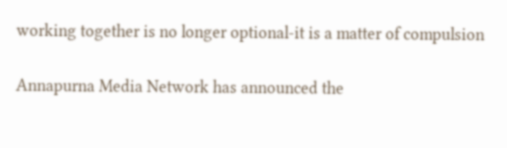working together is no longer optional-it is a matter of compulsion

Annapurna Media Network has announced the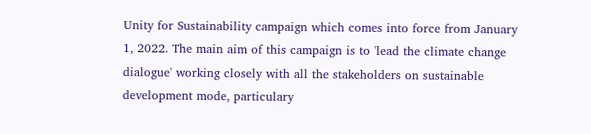Unity for Sustainability campaign which comes into force from January 1, 2022. The main aim of this campaign is to 'lead the climate change dialogue' working closely with all the stakeholders on sustainable development mode, particulary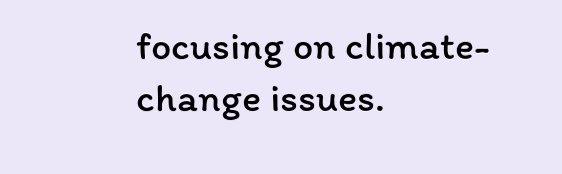focusing on climate-change issues.